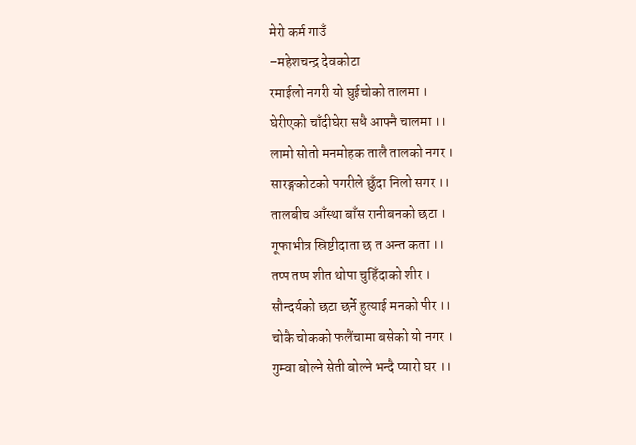मेरो कर्म गाउँ
–महेशचन्द्र देवकोटा
रमाईलो नगरी यो घुईचोको तालमा ।
घेरीएको चाँदीघेरा सधै आफ्नै चालमा ।।
लामो सोतो मनमोहक तालै तालको नगर ।
सारङ्गकोटको पगरीले छुँदा निलो सगर ।।
तालबीच आँस्था बाँस रानीबनको छटा ।
गूफाभीत्र स्रिष्टीदाता छ त अन्त कता ।।
तप्प तप्प शीत थोपा चुहिँदाको शीर ।
सौन्दर्यको छटा छर्ने हुत्याई मनको पीर ।।
चोकै चोकको फलैंचामा बसेको यो नगर ।
गुम्वा बोल्ने सेती बोल्ने भन्दै प्यारो घर ।।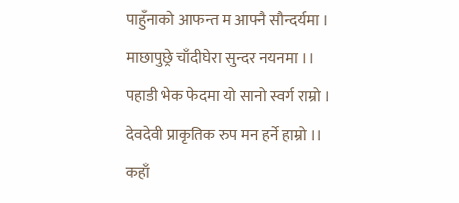पाहुँनाको आफन्त म आफ्नै सौन्दर्यमा ।
माछापुछ्रे चाँदीघेरा सुन्दर नयनमा ।।
पहाडी भेक फेदमा यो सानो स्वर्ग राम्रो ।
देवदेवी प्राकृतिक रुप मन हर्ने हाम्रो ।।
कहाँ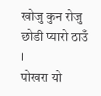खोजु कुन रोजु छोडी प्यारो ठाउँ ।
पोखरा यो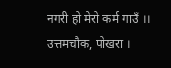नगरी हो मेरो कर्म गाउँ ।।
उत्तमचौक, पोखरा ।